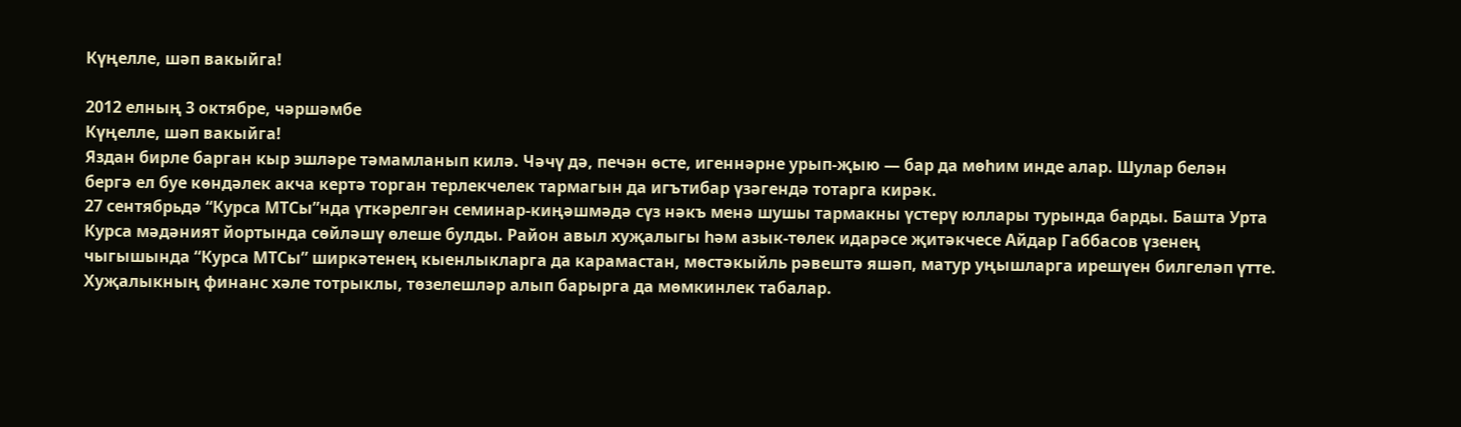Күңелле, шәп вакыйга!

2012 елның 3 октябре, чәршәмбе
Күңелле, шәп вакыйга!
Яздан бирле барган кыр эшләре тәмамланып килә. Чәчү дә, печән өсте, игеннәрне урып-җыю — бар да мөһим инде алар. Шулар белән бергә ел буе көндәлек акча кертә торган терлекчелек тармагын да игътибар үзәгендә тотарга кирәк.
27 сентябрьдә “Курса МТСы”нда үткәрелгән семинар-киңәшмәдә сүз нәкъ менә шушы тармакны үстерү юллары турында барды. Башта Урта Курса мәдәният йортында сөйләшү өлеше булды. Район авыл хуҗалыгы һәм азык-төлек идарәсе җитәкчесе Айдар Габбасов үзенең чыгышында “Курса МТСы” ширкәтенең кыенлыкларга да карамастан, мөстәкыйль рәвештә яшәп, матур уңышларга ирешүен билгеләп үтте. Хуҗалыкның финанс хәле тотрыклы, төзелешләр алып барырга да мөмкинлек табалар.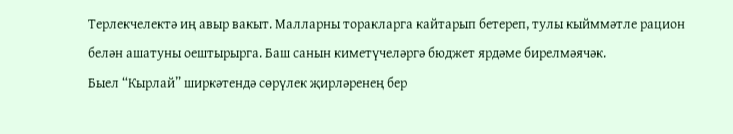Терлекчелектә иң авыр вакыт. Малларны торакларга кайтарып бетереп, тулы кыйммәтле рацион белән ашатуны оештырырга. Баш санын киметүчеләргә бюджет ярдәме бирелмәячәк.
Быел “Кырлай” ширкәтендә сөрүлек җирләренең бер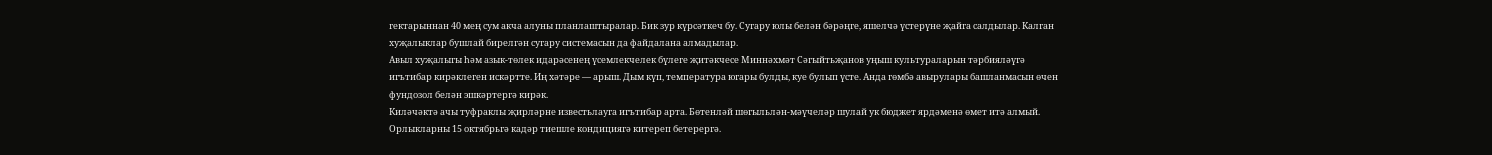гектарыннан 40 мең сум акча алуны планлаштыралар. Бик зур күрсәткеч бу. Сугару юлы белән бәрәңге, яшелчә үстерүне җайга салдылар. Калган хуҗалыклар бушлай бирелгән сугару системасын да файдалана алмадылар.
Авыл хуҗалыгы һәм азык-төлек идарәсенең үсемлекчелек бүлеге җитәкчесе Миннәхмәт Сәгыйтьҗанов уңыш культураларын тәрбияләүгә игътибар кирәклеген искәртте. Иң хәтәре — арыш. Дым күп, температура югары булды, куе булып үсте. Анда гөмбә авырулары башланмасын өчен фундозол белән эшкәртергә кирәк.
Киләчәктә ачы туфраклы җирләрне известьлауга игътибар арта. Бөтенләй шөгыльлән-мәүчеләр шулай ук бюджет ярдәменә өмет итә алмый.
Орлыкларны 15 октябрьгә кадәр тиешле кондициягә китереп бетерергә.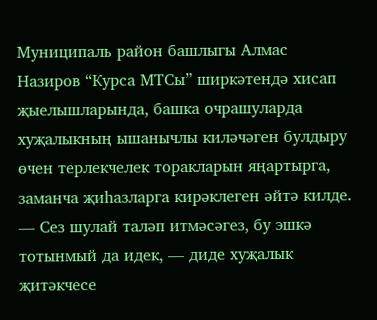Муниципаль район башлыгы Алмас Назиров “Курса МТСы” ширкәтендә хисап җыелышларында, башка очрашуларда хуҗалыкның ышанычлы киләчәген булдыру өчен терлекчелек торакларын яңартырга, заманча җиһазларга кирәклеген әйтә килде.
— Сез шулай таләп итмәсәгез, бу эшкә тотынмый да идек, — диде хуҗалык җитәкчесе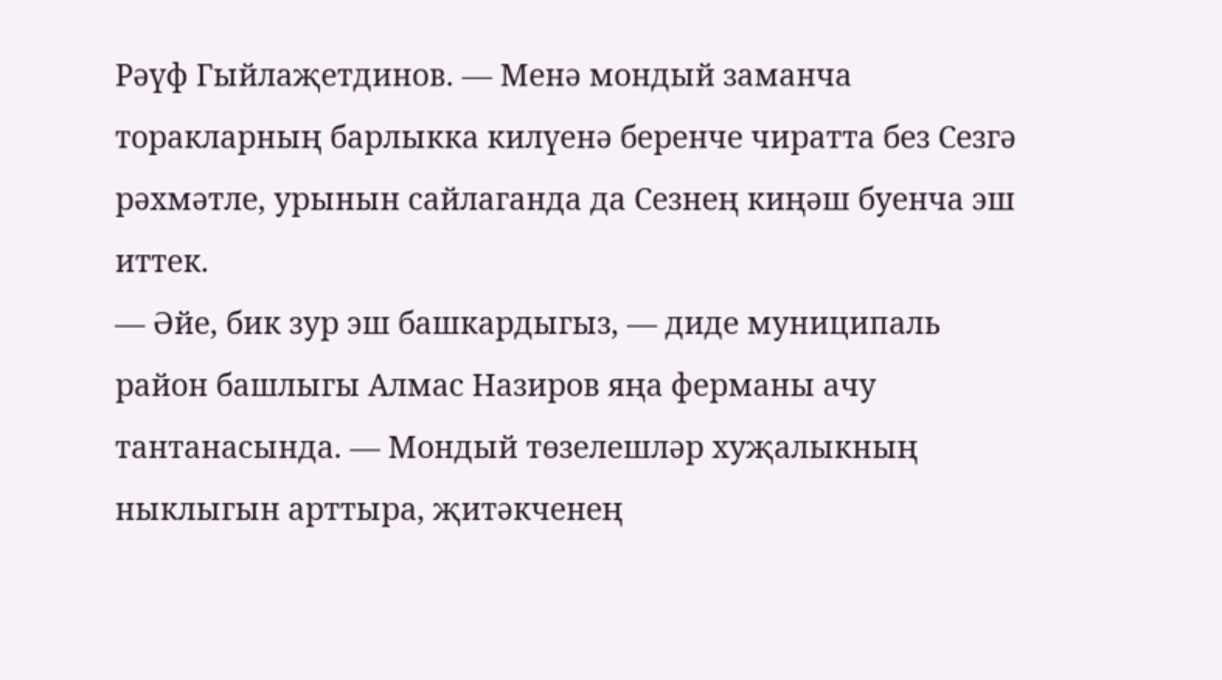Рәүф Гыйлаҗетдинов. — Менә мондый заманча торакларның барлыкка килүенә беренче чиратта без Сезгә рәхмәтле, урынын сайлаганда да Сезнең киңәш буенча эш иттек.
— Әйе, бик зур эш башкардыгыз, — диде муниципаль район башлыгы Алмас Назиров яңа ферманы ачу тантанасында. — Мондый төзелешләр хуҗалыкның ныклыгын арттыра, җитәкченең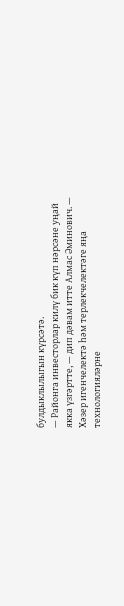булдыклылыгын күрсәтә.
— Районга инвесторлар килү бик күп нәрсәне уңай якка үзгәртте, — дип дәвам итте Алмас Әминович. — Хәзер игенчелектә һәм терлекчелектәге яңа технологияләрне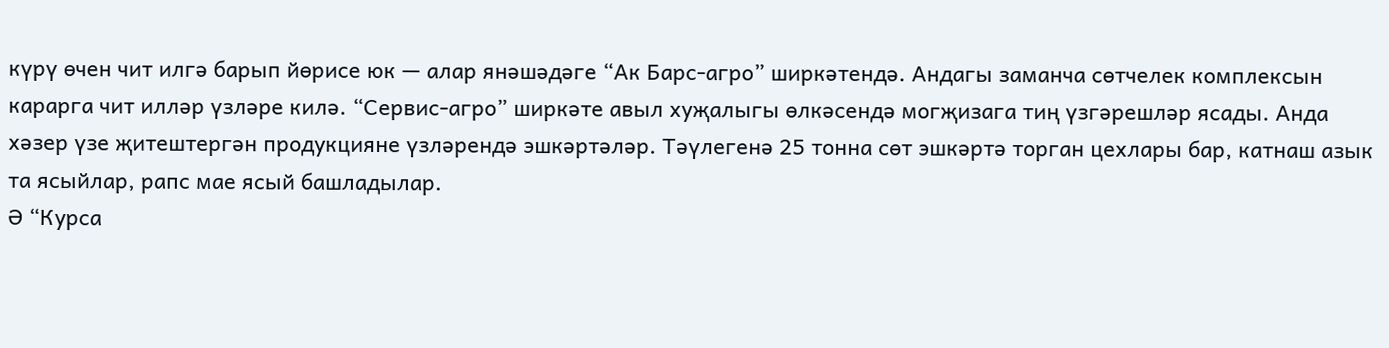күрү өчен чит илгә барып йөрисе юк — алар янәшәдәге “Ак Барс-агро” ширкәтендә. Андагы заманча сөтчелек комплексын карарга чит илләр үзләре килә. “Сервис-агро” ширкәте авыл хуҗалыгы өлкәсендә могҗизага тиң үзгәрешләр ясады. Анда хәзер үзе җитештергән продукцияне үзләрендә эшкәртәләр. Тәүлегенә 25 тонна сөт эшкәртә торган цехлары бар, катнаш азык та ясыйлар, рапс мае ясый башладылар.
Ә “Курса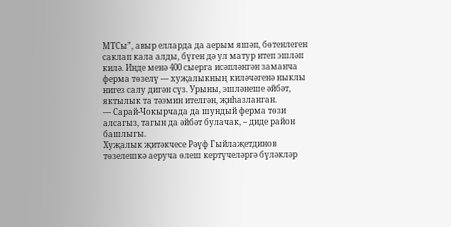МТСы”, авыр елларда да аерым яшәп, бөтенлеген саклап кала алды, бүген дә ул матур итеп эшләп килә. Инде менә 400 сыерга исәпләнгән заманча ферма төзелү — хуҗалыкның киләчәгенә ныклы нигез салу дигән сүз. Урыны, эшләнеше әйбәт, яктылык та тәэмин ителгән, җиһазланган.
— Сарай-Чокырчада да шундый ферма төзи алсагыз, тагын да әйбәт булачак, – диде район башлыгы.
Хуҗалык җитәкчесе Рәүф Гыйлаҗетдинов төзелешкә аеруча өлеш кертүчеләргә бүләкләр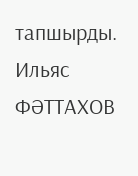тапшырды.
Ильяс ФӘТТАХОВ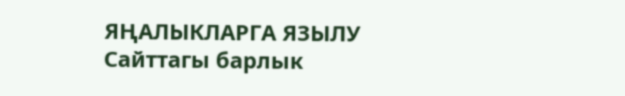ЯҢАЛЫКЛАРГА ЯЗЫЛУ
Сайттагы барлык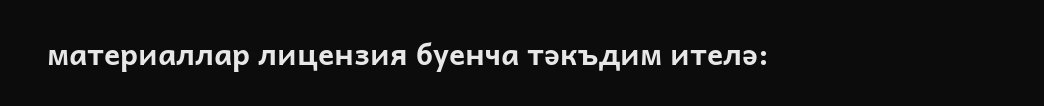материаллар лицензия буенча тәкъдим ителә: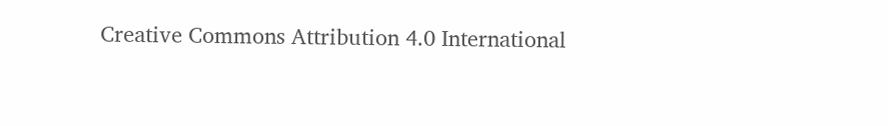Creative Commons Attribution 4.0 International